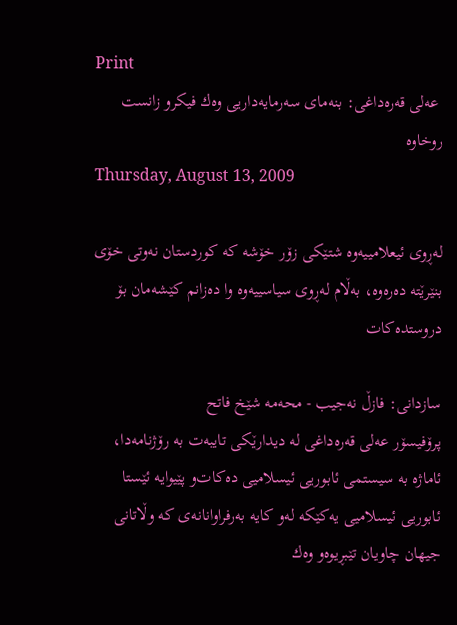Print
 عه‌لی‌ قه‌ره‌داغی‌: بنه‌مای‌ سه‌رمایه‌داریی‌ وه‌ك فیكرو زانست روخاوه‌
Thursday, August 13, 2009

له‌ڕوی ئیعلامییه‌وه‌ شتێكی زۆر خۆشه‌ كه‌ كوردستان نه‌وتی خۆی بنێرێته‌ ده‌ره‌وه‌، به‌ڵام له‌ڕوی سیاسییه‌وه‌ وا ده‌زانم كێشه‌مان بۆ دروستده‌كات

سازدانی‌: فازڵ‌ نه‌جیب - محه‌مه‌ شێخ فاتح
پرۆفیسۆر عه‌لی‌ قه‌ره‌داغی‌ له‌ دیدارێكی‌ تایبه‌ت به‌ رۆژنامه‌دا، ئاماژه‌ به‌ سیستمی‌ ئابوریی‌ ئیسلامیی ده‌كات‌و پێیوایه‌ ئێستا ئابوریی‌ ئیسلامیی‌ یه‌كێكه‌ له‌و كایه‌ به‌رفراوانانه‌ی‌ كه‌ وڵاتانی‌ جیهان چاویان تێبڕیوه‌و وه‌ك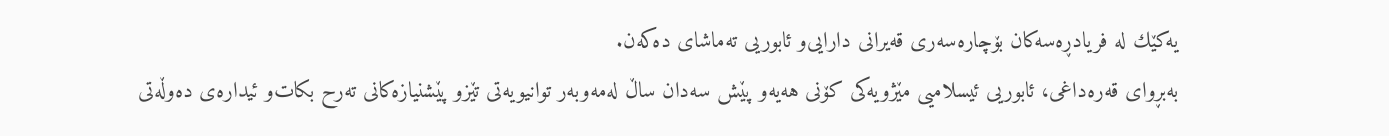یه‌كێك له‌ فریادڕه‌سه‌كان بۆچاره‌سه‌ری‌ قه‌یرانی‌ دارایی‌‌و ئابوریی‌ ته‌ماشای‌ ده‌كه‌ن.
به‌بڕوای‌ قه‌ره‌داغی‌، ئابوریی‌ ئیسلامیی‌ مێژویه‌كی‌ كۆنی‌ هه‌یه‌‌و پێش سه‌دان ساڵ‌ له‌مه‌وبه‌ر توانیویه‌تی‌ تێزو پێشنیازه‌كانی‌ ته‌رح بكات‌و ئیداره‌ی‌ ده‌وڵه‌تی‌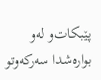پێبكات‌و له‌و بواره‌شدا سه‌ركه‌وتو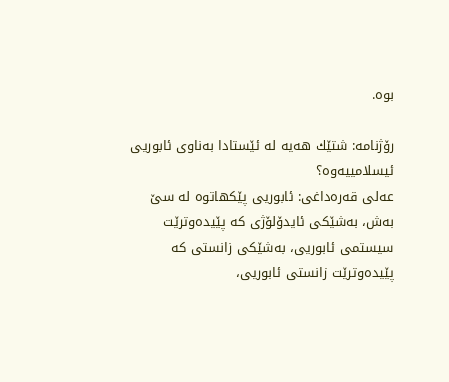بوه‌.

رۆژنامه‌: شتێك هه‌یه‌ له‌ ئێستادا به‌ناوی‌ ئابوریی‌ ئیسلامییه‌وه‌؟
عه‌لی‌ قه‌ره‌داغی‌: ئابوریی‌ پێكهاتوه‌ له‌ سێ‌ به‌ش، به‌شێكی‌ ئایدۆلۆژی‌ كه‌ پێیده‌وترێت سیستمی‌ ئابوریی‌، به‌شێكی‌ زانستی‌ كه‌ پێیده‌وترێت زانستی‌ ئابوریی‌،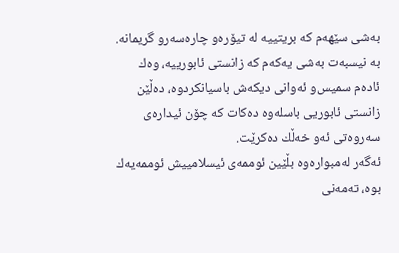به‌شی‌ سێهه‌م كه‌ بریتییه‌ له‌ تیۆره‌و چاره‌سه‌رو گریمانه‌.
به‌ نیسبه‌ت به‌شی‌ یه‌كه‌م كه‌ زانستی‌ ئابورییه‌، وه‌ك ئاده‌م سمیس‌و ئه‌وانی دیكه‌ش باسیانكردوه‌، ده‌ڵێن زانستی‌ ئابوریی‌ باسله‌وه‌ ده‌كات كه‌ چۆن ئیداره‌ی‌ سه‌روه‌تی‌ ئه‌و خه‌ڵك ده‌كرێت.
ئه‌گه‌ر له‌مبواره‌وه‌ بڵێین ئوممه‌ی‌ ئیسلامییش ئوممه‌یه‌ك بوه‌، ته‌مه‌نی‌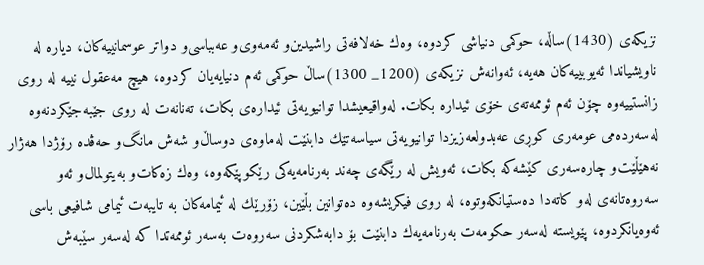نزیكه‌ی‌ (1430)ساڵه‌، حوكمی‌ دنیاشی‌ كردوه‌، وه‌ك خه‌لافه‌تی‌ راشیدین‌و ئه‌مه‌وی‌‌و عه‌بباسی‌‌و دواتر عوسمانییه‌كان، دیاره‌ له‌ ناویشیاندا ئه‌یوبییه‌كان هه‌یه‌، ئه‌وانه‌ش نزیكه‌ی‌ (1200_ 1300)ساڵ‌ حوكمی‌ ئه‌م دنیایه‌یان كردوه‌، هیچ مه‌عقول نییه‌ له‌ روی‌ زانستییه‌وه‌ چۆن ئه‌م ئوممه‌ته‌ی‌ خۆی‌ ئیداره‌ بكات. له‌واقیعیشدا توانیویه‌تی‌ ئیداره‌ی‌ بكات، ته‌نانه‌ت له‌ روی‌ جێبه‌جێكردنه‌وه‌ له‌سه‌رده‌می‌ عومه‌ری‌ كوڕی‌ عه‌بدولعه‌زیزدا توانیویه‌تی‌ سیاسه‌تێك دابنێت له‌ماوه‌ی‌ دوساڵ‌‌و شه‌ش مانگ‌و حه‌ڤده‌ رۆژدا هه‌ژار نه‌هێڵێت‌و چاره‌سه‌ری‌ كێشه‌كه‌ بكات، ئه‌ویش له‌ رێگه‌ی‌ چه‌ند به‌رنامه‌یه‌كی‌ رێكوپێكه‌وه‌، وه‌ك زه‌كات‌و به‌یتولمال‌و ئه‌و سه‌روه‌تانه‌ی‌ له‌و كاته‌دا ده‌ستیانكه‌وتوه‌، له‌ روی‌ فیكریشه‌وه‌ ده‌توانین بڵێین، زۆرێك له‌ ئیمامه‌كان به‌ تایبه‌ت ئیمامی‌ شافیعی‌ باسی‌ ئه‌وه‌یانكردوه‌، پێویسته‌ له‌سه‌ر حكومه‌ت به‌رنامه‌یه‌ك دابنێت بۆ دابه‌شكردنی‌ سه‌روه‌ت به‌سه‌ر ئوممه‌تدا كه‌ له‌سه‌ر سێبه‌ش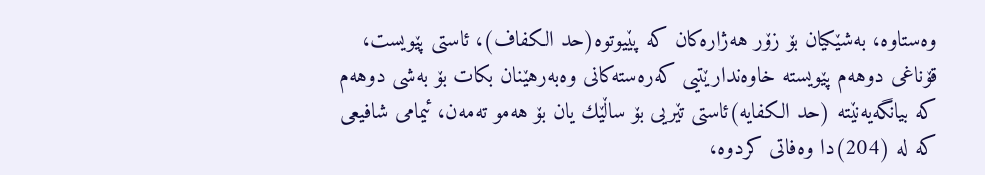وه‌ستاوه‌، به‌شێكیان بۆ زۆر هه‌ژاره‌كان كه‌ پێیوتوه‌(حد الكفاف)، ئاستی‌ پێویست، قۆناغی‌ دوهه‌م پێویسته‌ خاوه‌ندارێتیی‌ كه‌ره‌سته‌كانی‌ وه‌به‌رهێنان بكات بۆ به‌شی‌ دوهه‌م كه‌ بیانگه‌یه‌نێته‌ (حد الكفایه‌)ئاستی‌ تێریی‌ بۆ ساڵێك یان بۆ هه‌مو ته‌مه‌ن، ئیمامی‌ شافیعی‌ كه‌ له‌ (204)دا وه‌فاتی‌ كردوه‌،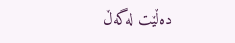ده‌ڵێت له‌گه‌ڵ‌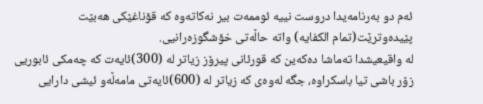ئه‌م دو به‌رنامه‌یدا دروست نییه‌ ئوممه‌ت بیر نه‌كاته‌وه‌ كه‌ قۆناغێكی‌ هه‌بێت پێیده‌وترێت(تمام الكفایه‌) واته‌ حاڵه‌تی خۆشگوزه‌رانیی‌.
له‌ واقیعیشدا ته‌ماشا ده‌كه‌ین كه‌ قورئانی‌ پیرۆز زیاتر له‌ (300)ئایه‌ت كه‌ چه‌مكی‌ ئابوریی‌ زۆر باشی‌ تیا باسكراوه‌، جگه‌ له‌وه‌ی‌ كه‌ زیاتر له‌ (600)ئایه‌تی‌ مامه‌ڵه‌‌و ئیشی‌ دارایی‌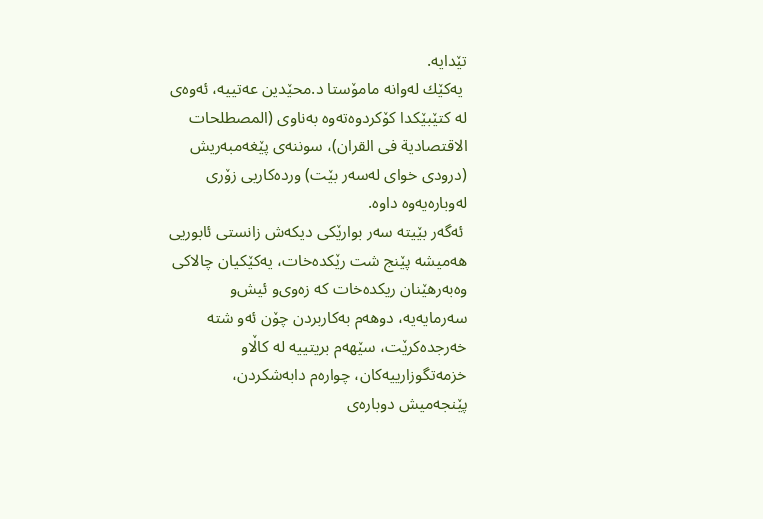تێدایه‌.
 یه‌كێك له‌وانه‌ مامۆستا د.محێدین عه‌تییه‌، ئه‌وه‌ی‌ له‌ كتێبێكدا كۆكردوه‌ته‌وه‌ به‌ناوی‌ (المصطلحات الاقتصادية فى القران)، سوننه‌ی‌ پێغه‌مبه‌ریش (درودی‌ خوای‌ له‌سه‌ر بێت) ورده‌كاریی‌ زۆری‌ له‌وباره‌یه‌وه‌ داوه‌.
 ئه‌گه‌ر بێیته‌ سه‌ر بوارێكی‌ دیكه‌ش زانستی‌ ئابوریی‌ هه‌میشه‌ پێنج شت رێكده‌خات، یه‌كێكیان چالاكی‌ وه‌به‌رهێنان ریكده‌خات كه‌ زه‌وی‌‌و ئیش‌و سه‌رمایه‌یه‌، دوهه‌م به‌كاربردن چۆن ئه‌و شته‌ خه‌رجده‌كرێت، سێهه‌م بریتییه‌ له‌ كاڵاو خزمه‌تگوزارییه‌كان، چواره‌م دابه‌شكردن، پێنجه‌میش دوباره‌ی‌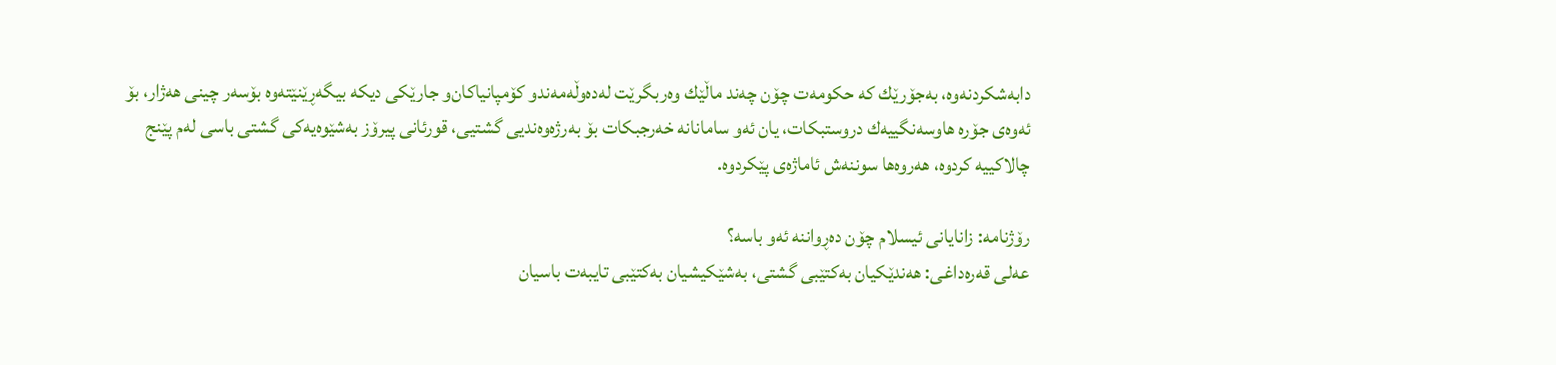دابه‌شكردنه‌وه‌، به‌جۆرێك كه‌ حكومه‌ت چۆن چه‌ند ماڵێك وه‌ربگرێت له‌ده‌وڵه‌مه‌ند‌و كۆمپانیاكان‌و جارێكی دیكه‌ بیگه‌ڕێنێته‌وه‌ بۆسه‌ر چینی‌ هه‌ژار، بۆ ئه‌وه‌ی‌ جۆره‌ هاوسه‌نگییه‌ك دروستبكات، یان ئه‌و سامانانه‌ خه‌رجبكات بۆ به‌رژه‌وه‌ندیی‌ گشتیی‌، قورئانی‌ پیرۆز به‌شێوه‌یه‌كی‌ گشتی‌ باسی‌ له‌م پێنج چالاكییه‌ كردوه‌، هه‌روه‌ها سوننه‌ش ئاماژه‌ی‌ پێكردوه‌.

رۆژنامه‌: زانایانی‌ ئیسلام چۆن ده‌ڕواننه‌ ئه‌و باسه‌؟
عه‌لی‌ قه‌ره‌داغی‌: هه‌ندێكیان به‌كتێبی‌ گشتی‌، به‌شێكیشیان به‌كتێبی‌ تایبه‌ت باسیان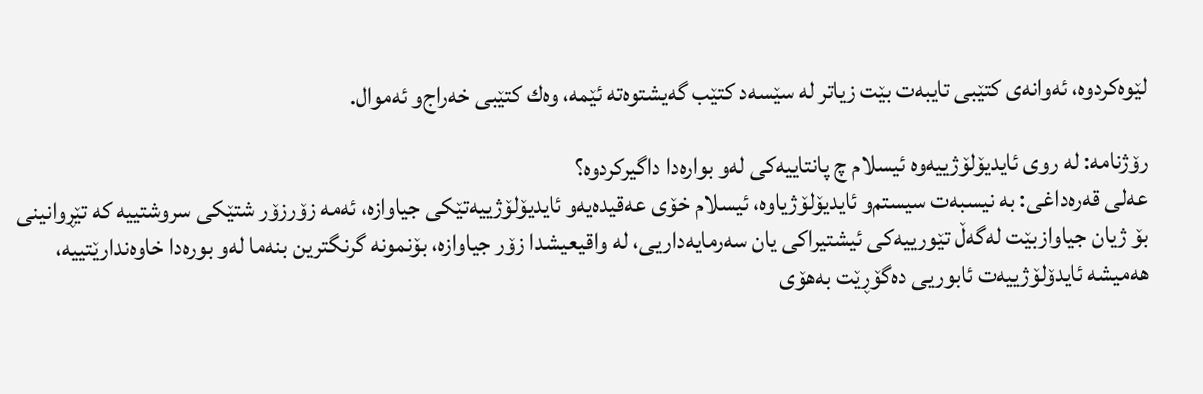لێوه‌كردوه‌، ئه‌وانه‌ی‌ كتێبی‌ تایبه‌ت بێت زیاتر له‌ سێسه‌د كتێب گه‌یشتوه‌ته‌ ئێمه‌، وه‌ك كتێبی‌ خه‌راج‌و ئه‌موال.

رۆژنامه‌: له‌ روی‌ ئایدیۆلۆژییه‌وه‌ ئیسلام چ پانتاییه‌كی‌ له‌و بواره‌دا داگیركردوه‌؟
عه‌لی‌ قه‌ره‌داغی‌: به‌ نیسبه‌ت سیستم‌و ئایدیۆلۆژیاوه‌، ئیسلام خۆی‌ عه‌قیده‌یه‌و ئایدیۆلۆژییه‌تێكی‌ جیاوازه‌، ئه‌مه‌ زۆرزۆر شتێكی‌ سروشتییه‌ كه‌ تێڕوانینی‌ بۆ ژیان جیاوازبێت له‌گه‌ڵ‌ تێورییه‌كی‌ ئیشتیراكی‌ یان سه‌رمایه‌داریی‌، له‌ واقیعیشدا زۆر جیاوازه‌، بۆنمونه‌ گرنگترین بنه‌ما له‌و بوره‌دا خاوه‌ندارێتییه‌، هه‌میشه‌ ئایدۆلۆژییه‌ت ئابوریی‌ ده‌گۆڕێت به‌هۆی‌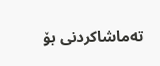ته‌ماشاكردنی‌ بۆ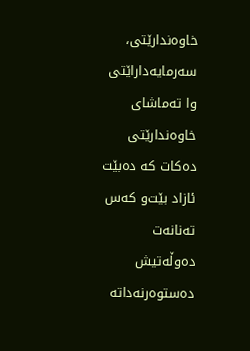خاوه‌ندارێتی‌، سه‌رمایه‌داراێتی‌ وا ته‌ماشای‌ خاوه‌ندارێتی‌ ده‌كات كه‌ ده‌بێت ئازاد بێت‌و كه‌س ته‌نانه‌ت ده‌وڵه‌تیش ده‌ستوه‌رنه‌داته‌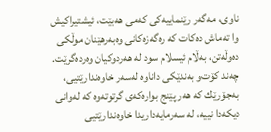ناوی‌، مه‌گه‌ر رێنماییه‌كی‌ كه‌می‌ هه‌بێت، ئیشتیراكیش وا ته‌ماش ده‌كات كه‌ ره‌گه‌زه‌كانی‌ وه‌به‌رهێنان موڵكی‌ ده‌وڵه‌تن، به‌ڵام ئیسلام سود له‌ هه‌ردوكیان وه‌رده‌گرێت. چه‌ند كۆت‌و به‌ندێكی‌ داناوه‌ له‌سه‌ر خاوه‌ندارێتیی‌، به‌جۆرێك كه‌ هه‌ر پێنج بواره‌كه‌ی‌ گرتوته‌وه‌ كه‌ له‌وانی دیكه‌دا نییه‌، له‌ سه‌رمایه‌داریدا خاوه‌ندارێتیی‌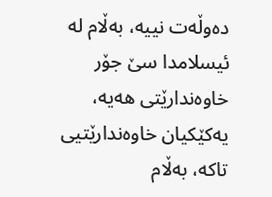ده‌وڵه‌ت نییه‌، به‌ڵام له‌ ئیسلامدا سێ‌ جۆر خاوه‌ندارێتی هه‌یه‌، یه‌كێكیان خاوه‌ندارێتیی‌ تاكه‌، به‌ڵام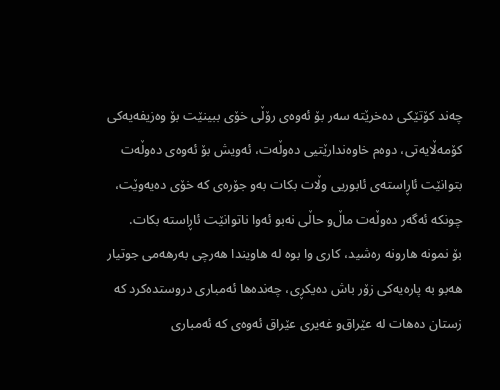چه‌ند كۆتێكی‌ ده‌خرێته‌ سه‌ر بۆ ئه‌وه‌ی‌ رۆڵی‌ خۆی‌ ببینێت بۆ وه‌زیفه‌یه‌كی‌ كۆمه‌ڵایه‌تی‌، دوه‌م خاوه‌ندارێتیی‌ ده‌وڵه‌ت، ئه‌ویش بۆ ئه‌وه‌ی‌ ده‌وڵه‌ت بتوانێت ئاڕاسته‌ی‌ ئابوریی‌ وڵات بكات به‌و جۆره‌ی‌ كه‌ خۆی‌ ده‌یه‌وێت، چونكه‌ ئه‌گه‌ر ده‌وڵه‌ت ماڵ‌‌و حاڵی‌ نه‌بو ئه‌وا ناتوانێت ئاڕاسته‌ بكات.
بۆ نمونه‌ هارونه‌ ره‌شید، كاری‌ وا بوه‌ له‌ هاویندا هه‌رچی‌ به‌رهه‌می‌ جوتیار هه‌بو به‌ پاره‌یه‌كی‌ زۆر باش ده‌یكڕی‌، چه‌نده‌ها ئه‌مباری‌ دروستده‌كرد كه‌ زستان ده‌هات له‌ عێراق‌و غه‌یری‌ عێراق ئه‌وه‌ی‌ كه‌ ئه‌مباری‌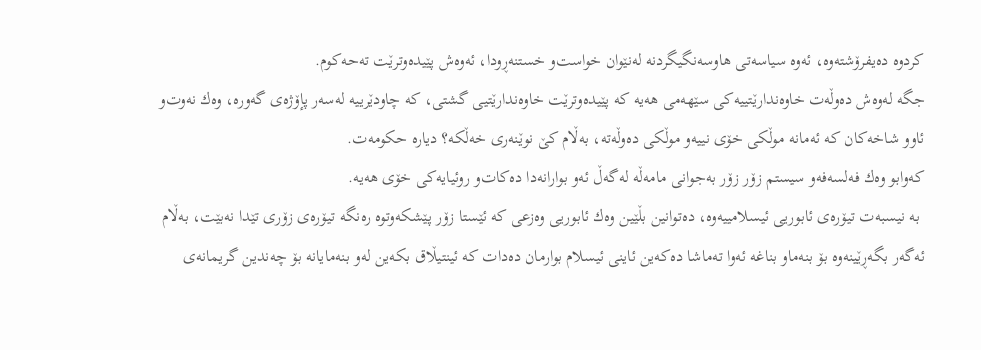كردوه‌ ده‌یفرۆشته‌وه‌، ئه‌وه‌ سیاسه‌تی‌ هاوسه‌نگیگردنه‌ له‌نێوان خواست‌و خستنه‌ڕودا، ئه‌وه‌ش پێیده‌وترێت ته‌حه‌كوم.
جگه‌ له‌وه‌ش ده‌وڵه‌ت خاوه‌ندارێتییه‌كی‌ سێهه‌می‌ هه‌یه‌ كه‌ پێیده‌وترێت خاوه‌ندارێتیی‌ گشتی‌، كه‌ چاودێرییه‌ له‌سه‌ر پإۆژه‌ی‌ گه‌وره‌، وه‌ك نه‌وت‌و ئاو‌و شاخه‌كان كه‌ ئه‌مانه‌ موڵكی‌ خۆی‌ نییه‌و موڵكی‌ ده‌وڵه‌ته‌، به‌ڵام كێ‌ نوێنه‌ری‌ خه‌ڵكه‌؟ دیاره‌ حكومه‌ت.
كه‌وابو وه‌ك فه‌لسه‌فه‌و سیستم زۆر زۆر به‌جوانی‌ مامه‌ڵه‌ له‌گه‌ڵ‌ ئه‌و بوارانه‌دا ده‌كات‌و روئیایه‌كی‌ خۆی‌ هه‌یه‌.
 به‌ نیسبه‌ت تیۆره‌ی‌ ئابوریی‌ ئیسلامییه‌وه‌، ده‌توانین بڵێین وه‌ك ئابوریی‌ وه‌زعی‌ كه‌ ئێستا زۆر پێشكه‌وتوه‌ ره‌نگه‌ تیۆره‌ی‌ زۆری‌ تێدا نه‌بێت، به‌ڵام ئه‌گه‌ر بگه‌ڕێینه‌وه‌ بۆ بنه‌ماو بناغه‌ ئه‌وا ته‌ماشا ده‌كه‌ین ئاینی‌ ئیسلام بوارمان ده‌دات كه‌ ئینتیڵاق بكه‌ین له‌و بنه‌مایانه‌ بۆ چه‌ندین گریمانه‌ی‌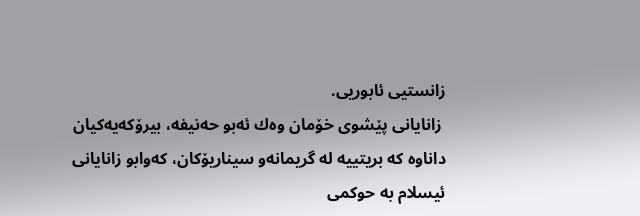زانستیی‌ ئابوریی‌.
 زانایانی‌ پێشوی‌ خۆمان وه‌ك ئه‌بو حه‌نیفه‌، بیرۆكه‌یه‌كیان داناوه‌ كه‌ بریتییه‌ له‌ گریمانه‌و سیناریۆكان، كه‌وابو زانایانی‌ ئیسلام به‌ حوكمی‌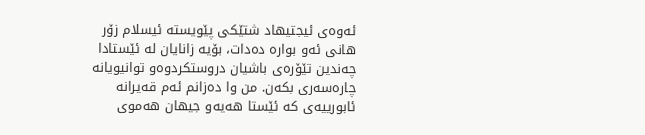ئه‌وه‌ی‌ ئیجتیهاد شتێكی‌ پێویسته‌ ئیسلام زۆر هانی‌ ئه‌و بواره‌ ده‌دات، بۆیه‌ زانایان له‌ ئێستادا چه‌ندین تێۆره‌ی‌ باشیان دروستكردوه‌و توانیویانه‌ چاره‌سه‌ری‌ بكه‌ن. من وا ده‌زانم ئه‌م قه‌یرانه‌ ئابورییه‌ی‌ كه‌ ئێستا هه‌یه‌‌و جیهان هه‌موی‌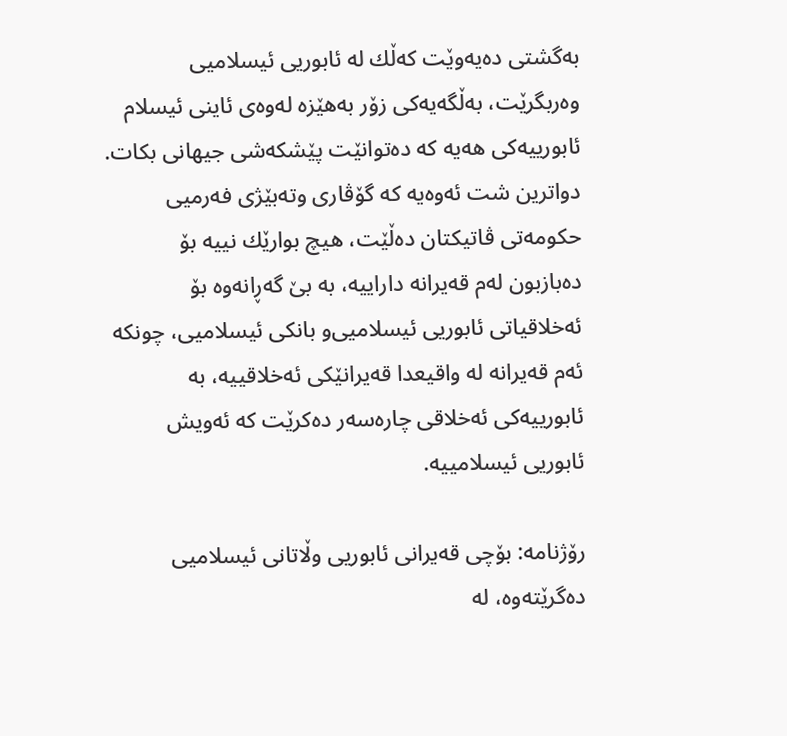به‌گشتی‌ ده‌یه‌وێت كه‌ڵك له‌ ئابوریی‌ ئیسلامیی‌ وه‌ربگرێت، به‌ڵگه‌یه‌كی‌ زۆر به‌هێزه‌ له‌وه‌ی‌ ئاینی‌ ئیسلام ئابورییه‌كی‌ هه‌یه‌ كه‌ ده‌توانێت پێشكه‌شی‌ جیهانی‌ بكات.
دواترین شت ئه‌وه‌یه‌ كه‌ گۆڤاری‌ وته‌بێژی‌ فه‌رمیی‌ حكومه‌تی‌ ڤاتیكتان ده‌ڵێت، هیچ بوارێك نییه‌ بۆ ده‌بازبون له‌م قه‌یرانه‌ داراییه‌، به‌ بێ‌ گه‌ڕانه‌وه‌ بۆ ئه‌خلاقیاتی‌ ئابوریی‌ ئیسلامیی‌‌و بانكی‌ ئیسلامیی‌، چونكه‌ ئه‌م قه‌یرانه‌ له‌ واقیعدا قه‌یرانێكی‌ ئه‌خلاقییه‌، به‌ ئابورییه‌كی‌ ئه‌خلاقی‌ چاره‌سه‌ر ده‌كرێت كه‌ ئه‌ویش ئابوریی‌ ئیسلامییه‌.

رۆژنامه‌: بۆچی‌ قه‌یرانی‌ ئابوریی‌ وڵاتانی‌ ئیسلامیی‌ ده‌گرێته‌وه‌، له‌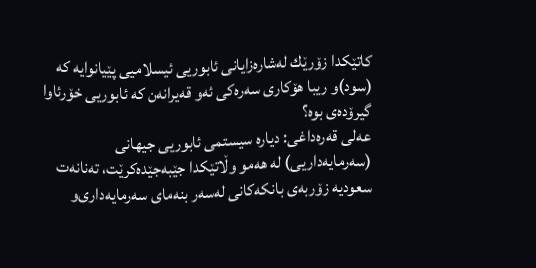كاتێكدا زۆرێك له‌شاره‌زایانی‌ ئابوریی‌ ئیسلامیی‌ پێیانوایه‌ كه‌ (سود)و ریبا هۆكاری‌ سه‌ره‌كی‌ ئه‌و قه‌یرانه‌ن كه‌ ئابوریی‌ خۆرئاوا گیرۆده‌ی‌ بوه‌؟
عه‌لی‌ قه‌ره‌داغی‌: دیاره‌ سیستمی‌ ئابوریی‌ جیهانی‌ (سه‌رمایه‌داریی‌) له‌ هه‌مو وڵاتێكدا جێبه‌جێده‌كرێت، ته‌نانه‌ت سعودیه‌ زۆربه‌ی‌ بانكه‌كانی‌ له‌سه‌ر بنه‌مای‌ سه‌رمایه‌داری‌‌و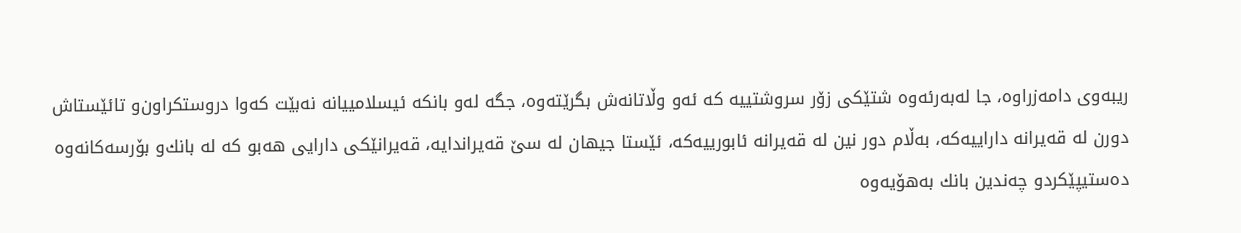ریبه‌وی‌ دامه‌زراوه‌، جا له‌به‌رئه‌وه‌ شتێكی‌ زۆر سروشتییه‌ كه‌ ئه‌و وڵاتانه‌ش بگرێته‌وه‌، جگه‌ له‌و بانكه‌ ئیسلامییانه‌ نه‌بێت كه‌وا دروستكراون‌و تائێستاش دورن له‌ قه‌یرانه‌ داراییه‌كه‌، به‌ڵام دور نین له‌ قه‌یرانه‌ ئابورییه‌كه‌، ئێستا جیهان له‌ سێ‌ قه‌یراندایه‌، قه‌یرانێكی‌ دارایی‌ هه‌بو كه‌ له‌ بانك‌و بۆرسه‌كانه‌وه‌ ده‌ستیپێكردو چه‌ندین بانك به‌هۆیه‌وه‌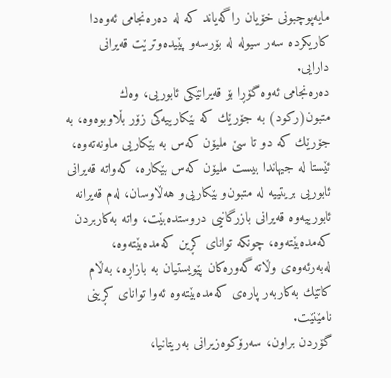مایه‌پوچبونی‌ خۆیان راگه‌یاند كه‌ له‌ ده‌ره‌نجامی‌ ئه‌وه‌دا كاریكرده‌ سه‌ر سیوله‌ له‌ بۆرسه‌‌و پێیده‌وترێت قه‌یرانی‌ دارایی‌.
ده‌ره‌نجامی‌ ئه‌وه‌ گۆڕا بۆ قه‌یرانێكی‌ ئابوریی‌، وه‌ك متبون(ركود) به‌ جۆرێك كه‌ بێكارییه‌كی‌ زۆر بڵاوبوه‌وه‌، به‌ جۆرێك كه‌ دو تا سێ‌ ملیۆن كه‌س به‌ بێكاریی‌ ماونه‌ته‌وه‌، ئێستا له‌ جیهاندا بیست ملیۆن كه‌س بێكاره‌، كه‌واته‌ قه‌یرانی‌ ئابوریی‌ بریتییه‌ له‌ متبون‌و بێكاریی‌‌و هه‌ڵاوسان، له‌م قه‌یرانه‌ ئابورییه‌وه‌ قه‌یرانی‌ بازرگانیی‌ دروستده‌بێت، واته‌ به‌كاربردن كه‌مده‌بێته‌وه‌، چونكه‌ توانای‌ كڕین كه‌مده‌بێته‌وه‌، له‌به‌رئه‌وه‌ی‌ وڵاته‌ گه‌وره‌كان پێویستیان به‌ بازاڕه‌، به‌ڵام كاتێك به‌كاربه‌ر پاره‌ی‌ كه‌مده‌بێته‌وه‌ ئه‌وا توانای‌ كڕینی‌ نامێنێت.
گۆردن براون، سه‌رۆكوه‌زیرانی‌ به‌ریتانیا،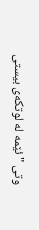وتی‌ "ئێمه‌ له‌ لوتكه‌ی‌ بیستی‌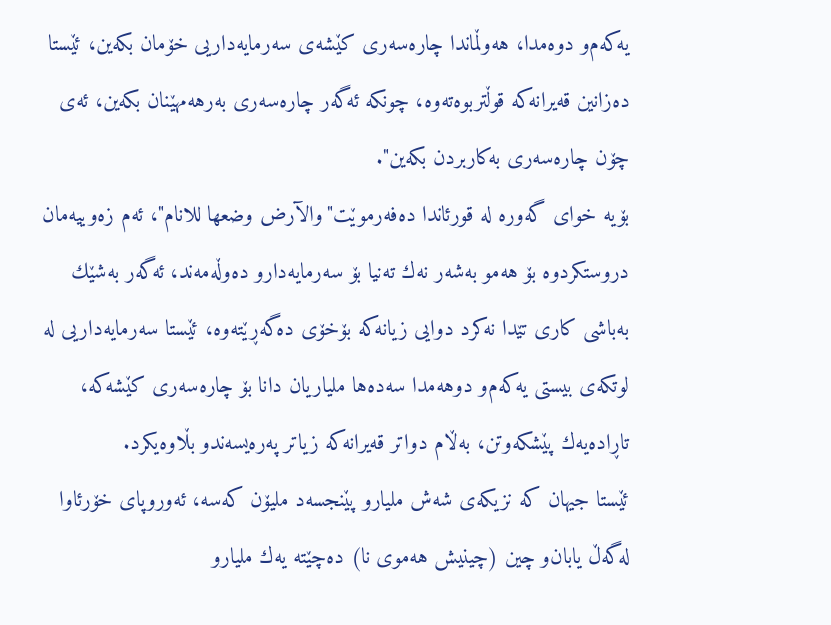یه‌كه‌م‌و دوه‌مدا، هه‌وڵماندا چاره‌سه‌ری‌ كێشه‌ی‌ سه‌رمایه‌داریی‌ خۆمان بكه‌ین، ئێستا ده‌زانین قه‌یرانه‌كه‌ قوڵتربوه‌ته‌وه‌، چونكه‌ ئه‌گه‌ر چاره‌سه‌ری‌ به‌رهه‌مهێنان بكه‌ین، ئه‌ی‌ چۆن چاره‌سه‌ری‌ به‌كاربردن بكه‌ین".
بۆیه‌ خوای‌ گه‌وره‌ له‌ قورئاندا ده‌فه‌رموێت"والآرض وضعها للانام"، ئه‌م زه‌وییه‌مان دروستكردوه‌ بۆ هه‌مو به‌شه‌ر نه‌ك ته‌نیا بۆ سه‌رمایه‌دار‌و ده‌وڵه‌مه‌ند، ئه‌گه‌ر به‌شێك به‌باشی‌ كاری‌ تێدا نه‌كرد دوایی‌ زیانه‌كه‌ بۆخۆی‌ ده‌گه‌ڕێته‌وه‌، ئێستا سه‌رمایه‌داریی‌ له‌ لوتكه‌ی‌ بیستی‌ یه‌كه‌م‌و دوهه‌مدا سه‌ده‌ها ملیاریان دانا بۆ چاره‌سه‌ری‌ كێشه‌كه‌، تاڕاده‌یه‌ك پێشكه‌وتن، به‌ڵام دواتر قه‌یرانه‌كه‌ زیاتر په‌ره‌یسه‌ندو بڵاوه‌یكرد.
ئێستا جیهان كه‌ نزیكه‌ی‌ شه‌ش ملیارو پێنجسه‌د ملیۆن كه‌سه‌، ئه‌وروپای‌ خۆرئاوا له‌گه‌ڵ‌ یابان‌و چین (چینیش هه‌موی‌ نا) ده‌چێته‌ یه‌ك ملیارو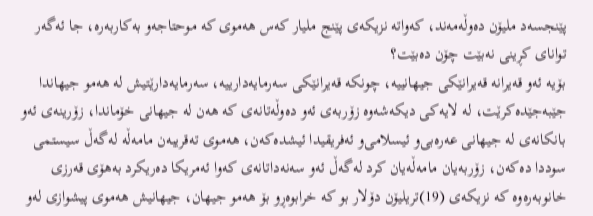پێنجسه‌د ملیۆن ده‌وڵه‌مه‌ند، كه‌واته‌ نزیكه‌ی‌ پێنج ملیار كه‌س هه‌موی كه‌ موحتاجه‌و به‌كاربه‌ره‌، جا ئه‌گه‌ر توانای‌ كڕینی‌ نه‌بێت چۆن ده‌بێت؟
بۆیه‌ ئه‌و قه‌یرانه‌ قه‌یرانێكی‌ جیهانییه‌، چونكه‌ قه‌یرانێكی‌ سه‌رمایه‌دارییه‌، سه‌رمایه‌دارێتیش له‌ هه‌مو جیهاندا جێبه‌جێده‌كرێت، له‌ لایه‌كی دیكه‌شه‌وه‌ زۆربه‌ی‌ ئه‌و ده‌وڵه‌تانه‌ی‌ كه‌ هه‌ن له‌ جیهانی‌ خۆماندا، زۆرینه‌ی‌ ئه‌و بانكانه‌ی‌ له‌ جیهانی‌ عه‌ره‌بی‌‌و ئیسلامی‌‌و ئه‌فریقیدا ئیشده‌كه‌ن، هه‌موی‌ ته‌قریبه‌ن مامه‌ڵه‌ له‌گه‌ڵ‌ سیستمی‌ سوددا ده‌كه‌ن، زۆربه‌یان مامه‌ڵه‌یان كرد له‌گه‌ڵ‌ ئه‌و سه‌نه‌داتانه‌ی‌ كه‌وا ئه‌مریكا ده‌ریكرد به‌هۆی‌ قه‌رزی‌ خانوبه‌ره‌وه‌ كه‌ نزیكه‌ی‌ (19)تریلیۆن دۆلار بو كه‌ خرابوه‌ڕو بۆ هه‌مو جیهان، جیهانیش هه‌موی‌ پیشوازی‌ له‌و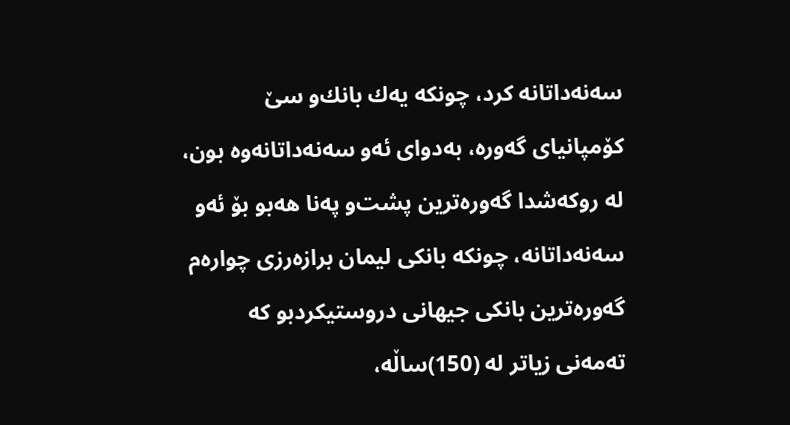سه‌نه‌داتانه‌ كرد، چونكه‌ یه‌ك بانك‌و سێ‌ كۆمپانیای‌ گه‌وره‌، به‌دوای‌ ئه‌و سه‌نه‌داتانه‌وه‌ بون، له‌ روكه‌شدا گه‌وره‌ترین پشت‌و په‌نا هه‌بو بۆ ئه‌و سه‌نه‌داتانه‌، چونكه‌ بانكی‌ لیمان برازه‌رزی‌ چواره‌م گه‌وره‌ترین بانكی‌ جیهانی‌ دروستیكردبو كه‌ ته‌مه‌نی‌ زیاتر له‌ (150)ساڵه‌،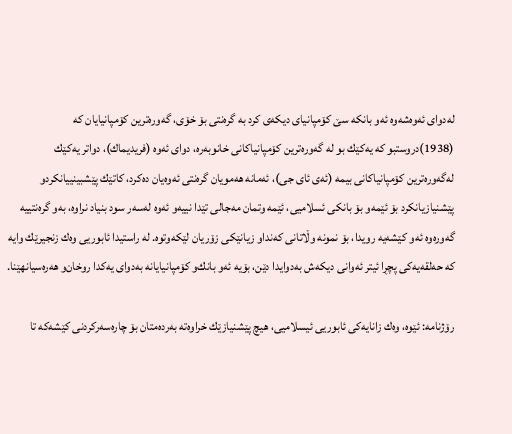له‌دوای‌ ئه‌وه‌شه‌وه‌ ئه‌و بانكه‌ سێ‌ كۆمپانیای‌ دیكه‌ی‌ كرد به‌ گره‌نتی‌ بۆ خۆی‌، گه‌وره‌ترین كۆمپانیایان كه‌ (1938)دروستبو كه‌ یه‌كێك بو له‌ گه‌وره‌ترین كۆمپانیاكانی‌ خانوبه‌ره‌، دوای‌ ئه‌وه‌ (فریدیماك)، دواتر یه‌كێك له‌گه‌وره‌ترین كۆمپانیاكانی‌ بیمه‌ (ئه‌ی‌ ئای‌ جی‌)، ئه‌مانه‌ هه‌مویان گره‌نتی‌ ئه‌وه‌یان ده‌كرد، كاتێك پێشبینییانكرد‌و پێشنیازیانكرد بۆ ئێمه‌و بۆ بانكی‌ ئسلامیی‌، ئێمه‌ وتمان مه‌جالی‌ تێدا نییه‌و ئه‌وه‌ له‌سه‌ر سود بنیاد نراوه‌، به‌و گره‌نتییه‌ گه‌وره‌وه‌ ئه‌و كێشه‌یه‌ رویدا، بۆ نمونه‌ وڵاتانی‌ كه‌نداو زیانێكی‌ زۆریان لێكه‌وتوه‌. له‌ راستیدا ئابوریی‌ وه‌ك زنجیرێك وایه‌ كه‌ حه‌لقه‌یه‌كی‌ پچڕا ئیتر ئه‌وانی دیكه‌ش به‌دوایدا دێن، بۆیه‌ ئه‌و بانك‌و كۆمپانیایانه‌ به‌دوای‌ یه‌كدا روخان‌و هه‌ره‌سیانهێنا.

رۆژنامه‌: ئێوه‌، وه‌ك زانایه‌كی‌ ئابوریی‌ ئیسلامیی‌، هیچ پێشنیازێك خراوه‌ته‌ به‌رده‌متان بۆ چاره‌سه‌ركردنی‌ كێشه‌كه‌ تا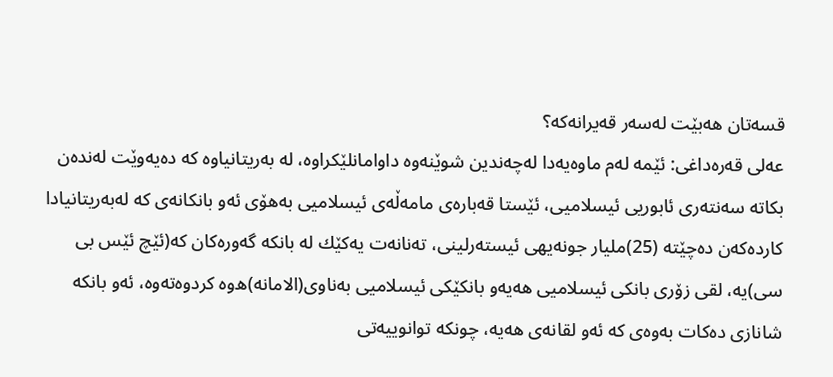قسه‌تان هه‌بێت له‌سه‌ر قه‌یرانه‌كه‌؟
عه‌لی‌ قه‌ره‌داغی‌: ئێمه‌ له‌م ماوه‌یه‌دا له‌چه‌ندین شوێنه‌وه‌ داوامانلێكراوه‌، له‌ به‌ریتانیاوه‌ كه‌ ده‌یه‌وێت له‌نده‌ن بكاته‌ سه‌نته‌ری‌ ئابوریی‌ ئیسلامیی‌، ئێستا قه‌باره‌ی‌ مامه‌ڵه‌ی‌ ئیسلامیی‌ به‌هۆی‌ ئه‌و بانكانه‌ی‌ كه‌ له‌به‌ریتانیادا كارده‌كه‌ن ده‌چێته‌ (25)ملیار جونه‌یهی‌ ئیسته‌رلینی‌، ته‌نانه‌ت یه‌كێك له‌ بانكه‌ گه‌وره‌كان كه‌(ئێچ ئێس بی‌ سی‌)یه‌، لقی‌ زۆری‌ بانكی‌ ئیسلامیی‌ هه‌یه‌و بانكێكی‌ ئیسلامیی‌ به‌ناوی‌(الامانه‌)ه‌وه‌ كردوه‌ته‌وه‌، ئه‌و بانكه‌ شانازی‌ ده‌كات به‌وه‌ی‌ كه‌ ئه‌و لقانه‌ی‌ هه‌یه‌، چونكه‌ توانوییه‌تی‌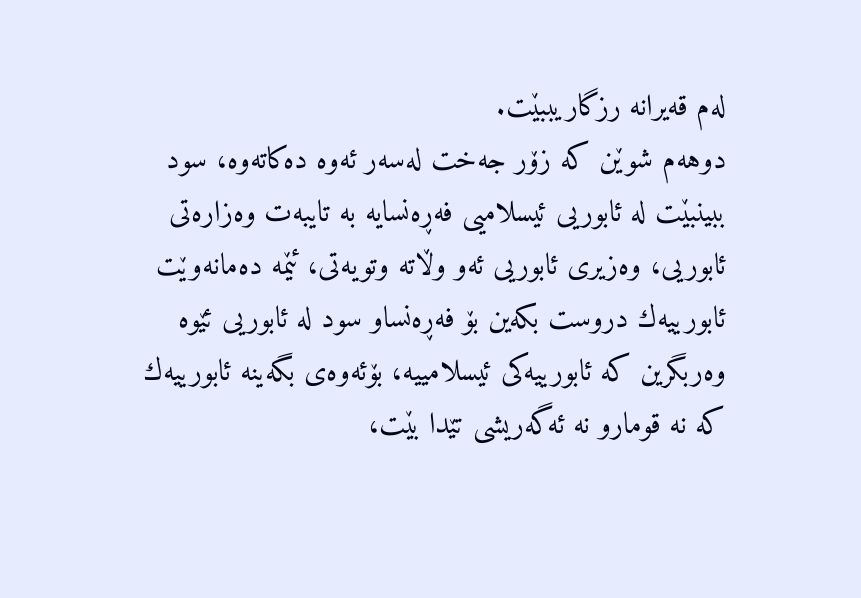له‌م قه‌یرانه‌ رزگاریببێت.
دوهه‌م شوێن كه‌ زۆر جه‌خت له‌سه‌ر ئه‌وه‌ ده‌كاته‌وه‌، سود ببینبێت له‌ ئابوریی‌ ئیسلامیی‌ فه‌ڕه‌نسایه‌ به‌ تایبه‌ت وه‌زاره‌تی‌ ئابوریی‌، وه‌زیری‌ ئابوریی‌ ئه‌و وڵاته‌ وتویه‌تی‌، ئێمه‌ ده‌مانه‌وێت ئابورییه‌ك دروست بكه‌ین بۆ فه‌ڕه‌نساو سود له‌ ئابوریی‌ ئێوه‌ وه‌ربگرین كه‌ ئابورییه‌كی‌ ئیسلامییه‌، بۆئه‌وه‌ی‌ بگه‌ینه‌ ئابورییه‌ك كه‌ نه‌ قومار‌و نه‌ ئه‌گه‌ریشی‌ تێدا بێت،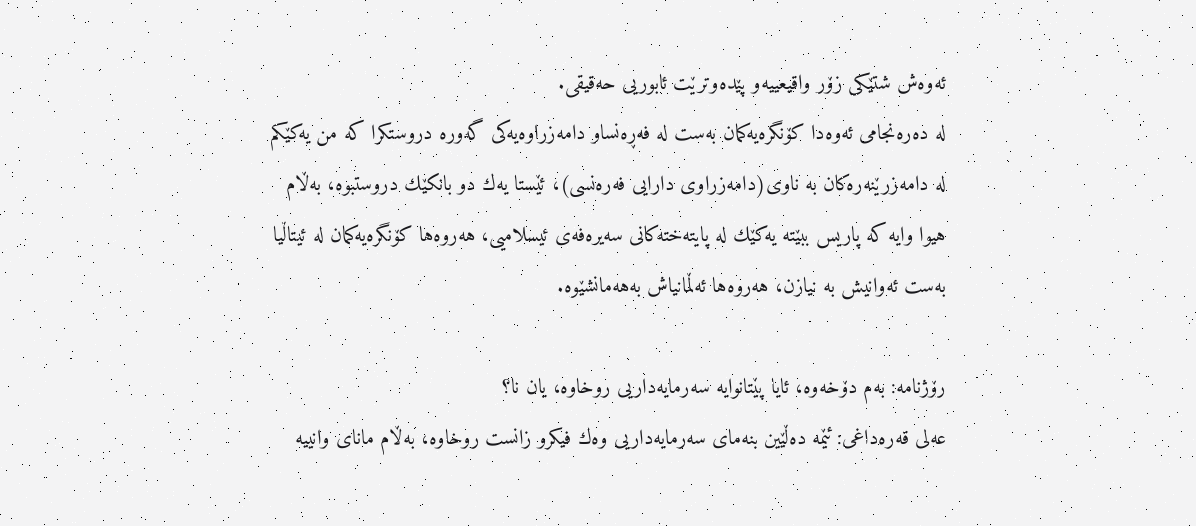ئه‌وه‌ش شتێكی‌ زۆر واقیعییه‌و پێده‌وترێت ئابوریی‌ حه‌قیقی‌.
له‌ ده‌ره‌نجامی‌ ئه‌وه‌دا كۆنگره‌یه‌كمان به‌ست له‌ فه‌ڕه‌نساو دامه‌زراوه‌یه‌كی‌ گه‌وره‌ دروستكرا كه‌ من یه‌كێكم له‌ دامه‌زرێنه‌ره‌كان به‌ ناوی‌(دامه‌زراوی‌ دارایی‌ فه‌ره‌نسی‌)، ئێستا یه‌ك دو بانكێك دروستبوه‌، به‌ڵام هیوا وایه‌ كه‌ پاریس ببێته‌ یه‌كێك له‌ پایته‌خته‌كانی‌ سه‌یره‌فه‌ی‌ ئیسلامیی‌، هه‌روه‌ها كۆنگره‌یه‌كمان له‌ ئیتاڵیا به‌ست ئه‌وانیش به‌ نیازن، هه‌روه‌ها ئه‌ڵمانیاش به‌هه‌مانشێوه‌.

رۆژنامه‌: به‌م دۆخه‌وه‌، ئایا پێتانوایه‌ سه‌رمایه‌داریی‌ روخاوه‌، یان نا؟
عه‌لی‌ قه‌ره‌داغی‌: ئێمه‌ ده‌ڵێین بنه‌مای‌ سه‌رمایه‌داریی‌ وه‌ك فیكرو زانست روخاوه‌، به‌ڵام مانای‌ وانییه‌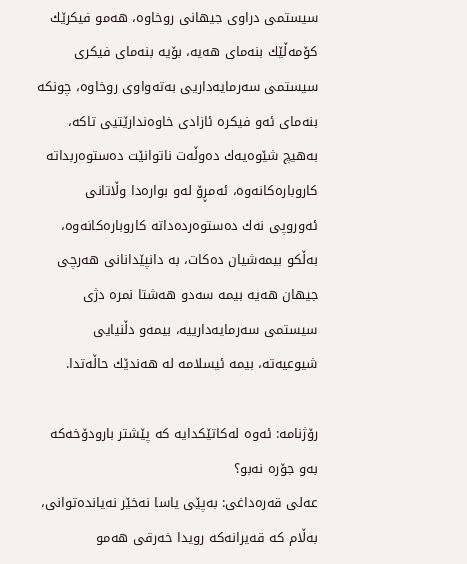سیستمی‌ دراوی‌ جیهانی‌ روخاوه‌، هه‌مو فیكرێك كۆمه‌ڵێك بنه‌مای‌ هه‌یه‌، بۆیه‌ بنه‌مای‌ فیكری‌ سیستمی‌ سه‌رمایه‌داریی‌ به‌ته‌واوی‌ روخاوه‌، چونكه‌ بنه‌مای‌ ئه‌و فیكره‌ ئازادی‌ خاوه‌ندارێتیی‌ تاكه‌، به‌هیچ شێوه‌یه‌ك ده‌وڵه‌ت ناتوانێت ده‌ستوه‌ربداته‌ كاروباره‌كانه‌وه‌، ئه‌مڕۆ له‌و بواره‌دا وڵاتانی‌ ئه‌وروپی‌ نه‌ك ده‌ستوه‌رده‌داته‌ كاروباره‌كانه‌وه‌، به‌ڵكو بیمه‌شیان ده‌كات، به‌ دانپێدانانی‌ هه‌رچی‌ جیهان هه‌یه‌ بیمه‌ سه‌دو هه‌شتا نمره‌ دژی‌ سیستمی‌ سه‌رمایه‌دارییه‌، بیمه‌و دڵنیایی‌ شیوعیه‌ته‌، بیمه‌ ئیسلامه‌ له‌ هه‌ندێك حاڵه‌تدا.

رۆژنامه‌: ئه‌وه‌ له‌كاتێكدایه‌ كه‌ پێشتر بارودۆخه‌كه‌ به‌و جۆره‌ نه‌بو؟
عه‌لی‌ قه‌ره‌داغی‌: به‌پێی‌ یاسا نه‌خێر نه‌یانده‌توانی‌، به‌ڵام كه‌ قه‌یرانه‌كه‌ رویدا خه‌رقی‌ هه‌مو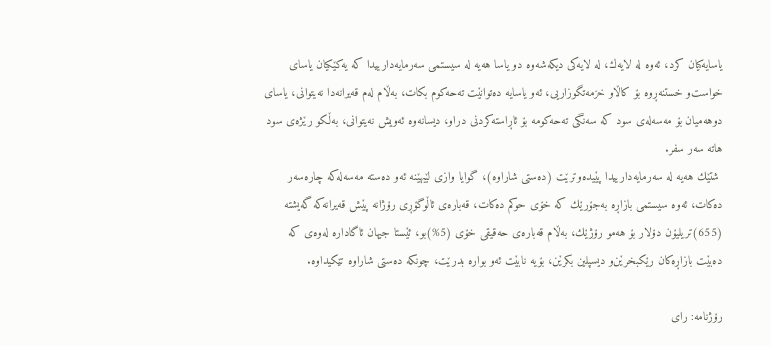یاسایه‌كیان كرد، ئه‌وه‌ له‌ لایه‌ك، له‌ لایه‌كی‌ دیكه‌شه‌وه‌ دو یاسا هه‌یه‌ له‌ سیستمی‌ سه‌رمایه‌دارییدا كه‌ یه‌كێكیان یاسای‌ خواست‌و خستنه‌ڕوه‌ بۆ كاڵاو خزمه‌تگوزاریی، ئه‌و یاسایه‌ ده‌توانێت ته‌حه‌كوم بكات، به‌ڵام له‌م قه‌یرانه‌دا نه‌یتوانی‌، یاسای‌ دوهه‌میان بۆ مه‌سه‌له‌ی‌ سود كه‌ سه‌نگی‌ ته‌حه‌كومه‌ بۆ ئاڕاسته‌كردنی‌ دراو، دیسانه‌وه‌ ئه‌ویش نه‌یتوانی‌، به‌ڵكو رێژه‌ی‌ سود هاته‌ سه‌ر سفر.
 شتێك هه‌یه‌ له‌ سه‌رمایه‌دارییدا پێیده‌وترێت (ده‌ستی‌ شاراوه‌)، گوایا وازی‌ لێبهێنه‌ ئه‌و ده‌سته‌ مه‌سه‌له‌كه‌ چاره‌سه‌ر ده‌كات، ئه‌وه‌ سیستمی‌ بازاڕه‌ به‌جۆرێك كه‌ خۆی‌ حوكم ده‌كات، قه‌باره‌ی‌ ئاڵوگۆڕی‌ رۆژانه‌ پێش قه‌یرانه‌كه‌ گه‌یشته‌ (655)تریلیۆن دۆلار بۆ هه‌مو رۆژێك، به‌ڵام قه‌باره‌ی‌ حه‌قیقی‌ خۆی‌ (5%)بو، ئێستا جیهان ئاگاداره‌ له‌وه‌ی‌ كه‌ ده‌بێت بازاڕه‌كان رێكبخرێن‌و دیسپلین بكرێن، بۆیه‌ نابێت ئه‌و بواره‌ بدرێت، چونكه‌ ده‌ستی‌ شاراوه‌ تێكیداوه‌.

رۆژنامه‌: رای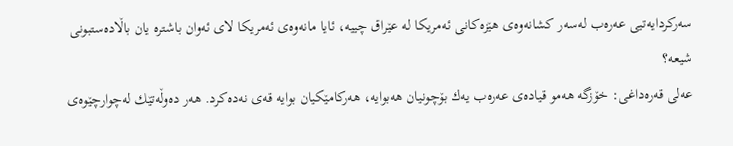سه‌ركردایه‌تیی عه‌ره‌ب له‌سه‌ر كشانه‌وه‌ی هێزه‌كانی ئه‌مریكا له‌ عێراق چییه‌، ئایا مانه‌وه‌ی ئه‌مریكا لای ئه‌وان باشتره‌ یان باڵاده‌ستبونی شیعه‌؟
عه‌لی‌ قه‌ره‌داغی‌: خۆزگه‌ هه‌مو قیاده‌ی عه‌ره‌ب یه‌ك بۆچونیان هه‌بوایه‌، هه‌ركامێكیان بوایه‌ قه‌ی نه‌ده‌كرد. هه‌ر ده‌وڵه‌تێك له‌چوارچێوه‌ی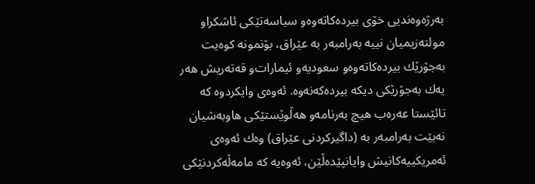به‌رژه‌وه‌ندیی خۆی بیرده‌كاته‌وه‌و سیاسه‌تێكی ئاشكراو مولته‌زیمیان نییه‌ به‌رامبه‌ر به‌ عێراق، بۆنمونه‌ كوه‌یت به‌جۆرێك بیرده‌كاته‌وه‌و سعودیه‌و ئیمارات‌و قه‌ته‌ریش هه‌ر یه‌ك به‌جۆرێكی دیكه‌ بیرده‌كه‌نه‌وه‌. ئه‌وه‌ی وایكردوه‌ كه‌ تائێستا عه‌ره‌ب هیچ به‌رنامه‌و هه‌ڵوێستێكی هاوبه‌شیان نه‌بێت به‌رامبه‌ر به‌ (داگیركردنی عێراق) وه‌ك ئه‌وه‌ی ئه‌مریكییه‌كانیش وایانپێده‌ڵێن، ئه‌وه‌یه‌ كه‌ مامه‌ڵه‌كردنێكی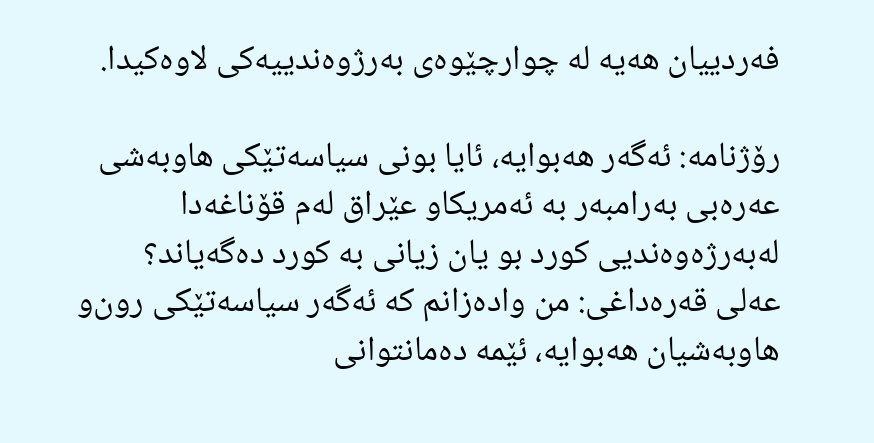فه‌ردییان هه‌یه‌ له‌ چوارچێوه‌ی به‌رژوه‌ندییه‌كی لاوه‌كیدا.

رۆژنامه‌: ئه‌گه‌ر هه‌بوایه‌، ئایا بونی سیاسه‌تێكی هاوبه‌شی عه‌ره‌بی به‌رامبه‌ر به‌ ئه‌مریكاو عێراق له‌م قۆناغه‌دا له‌به‌رژه‌وه‌ندیی كورد بو یان زیانی به‌ كورد ده‌گه‌یاند؟
عه‌لی‌ قه‌ره‌داغی‌: من واده‌زانم كه‌ ئه‌گه‌ر سیاسه‌تێكی رون‌و هاوبه‌شیان هه‌بوایه‌، ئێمه‌ ده‌مانتوانی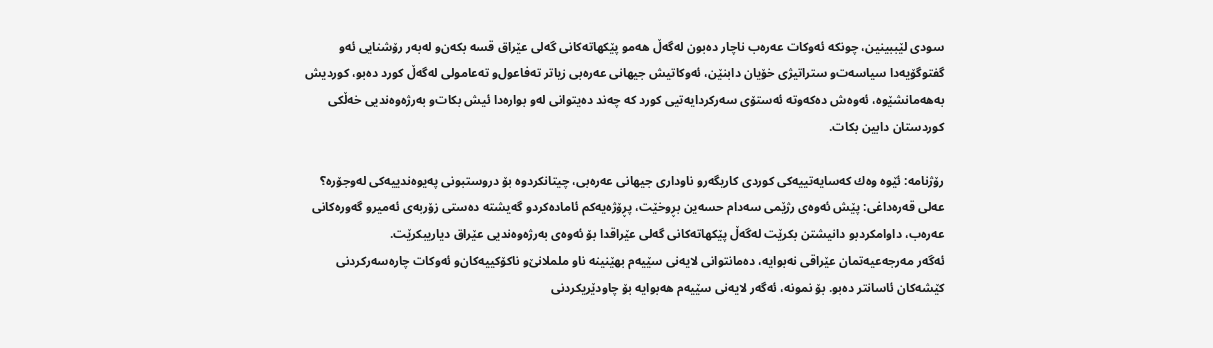سودی لێببینین، چونكه‌ ئه‌وكات عه‌ره‌ب ناچار ده‌بون له‌گه‌ڵ‌ هه‌مو پێكهاته‌كانی گه‌لی عێراق قسه‌ بكه‌ن‌و له‌به‌ر رۆشنایی ئه‌و گفتوگۆیه‌دا سیاسه‌ت‌و ستراتیژی خۆیان دابنێن، ئه‌وكاتیش جیهانی عه‌ره‌بی زیاتر ته‌فاعول‌و ته‌عامولی له‌گه‌ڵ‌ كورد ده‌بو، كوردیش به‌هه‌مانشێوه‌، ئه‌وه‌ش ده‌كه‌وته‌ ئه‌ستۆی سه‌ركردایه‌تیی كورد كه‌ چه‌ند ده‌یتوانی له‌و بواره‌دا ئیش بكات‌و به‌رژه‌وه‌ندیی خه‌ڵكی كوردستان دابین بكات.

رۆژنامه‌: ئێوه‌ وه‌ك كه‌سایه‌تییه‌كی كوردی كاریگه‌رو ناوداری جیهانی عه‌ره‌بی، چیتانكردوه‌ بۆ دروستبونی په‌یوه‌ندییه‌كی له‌وجۆره‌؟
عه‌لی‌ قه‌ره‌داغی‌: پێش ئه‌وه‌ی رژێمی سه‌دام حسه‌ین بڕوخێت، پڕۆژه‌یه‌كم ئاماده‌كردو گه‌یشته‌ ده‌ستی زۆربه‌ی ئه‌میرو گه‌وره‌كانی عه‌ره‌ب، داوامكردبو دانیشتن بكرێت له‌گه‌ڵ‌ پێكهاته‌كانی گه‌لی عێراقدا بۆ ئه‌وه‌ی به‌رژه‌وه‌ندیی عێراق دیاریبكرێت.
ئه‌گه‌ر مه‌رجه‌عیه‌تمان عێراقی نه‌بوایه‌، ده‌مانتوانی لایه‌نی سێیه‌م بهێنینه‌ ناو ململانێ‌‌و ناكۆكییه‌كان‌و ئه‌وكات چاره‌سه‌ركردنی كێشه‌كان ئاسانتر ده‌بو. بۆ نمونه‌، ئه‌گه‌ر لایه‌نی سێیه‌م هه‌بوایه‌ بۆ چاودێریكردنی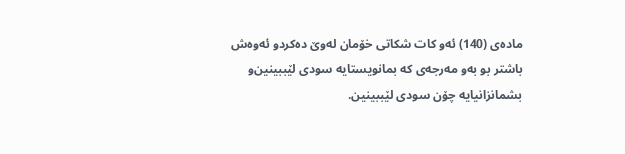ماده‌ی (140) ئه‌و كات شكاتی خۆمان له‌وێ‌ ده‌كردو ئه‌وه‌ش باشتر بو به‌و مه‌رجه‌ی كه‌ بمانویستایه‌ سودی لێببینین‌و بشمانزانیایه‌ چۆن سودی لێببینین.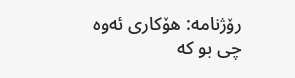رۆژنامه‌: هۆكاری ئه‌وه‌ چی بو كه‌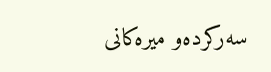سه‌ركرده‌و میره‌كانی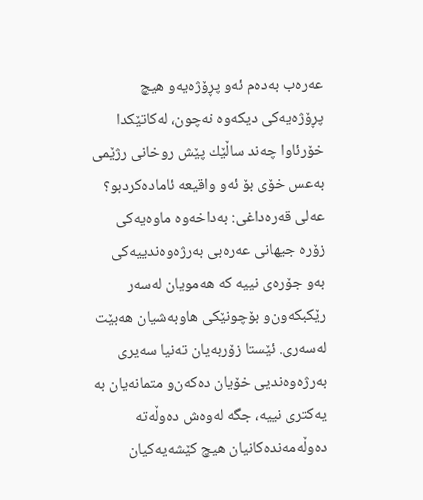عه‌ره‌ب به‌ده‌م ئه‌و پڕۆژه‌یه‌و هیچ پڕۆژه‌یه‌كی دیكه‌وه‌ نه‌چون، له‌كاتێكدا خۆرئاوا چه‌ند ساڵێك پێش روخانی رژێمی به‌عس خۆی بۆ ئه‌و واقیعه‌ ئاماده‌كردبو؟
عه‌لی‌ قه‌ره‌داغی‌: به‌داخه‌وه‌ ماوه‌یه‌كی زۆره‌ جیهانی عه‌ره‌بی به‌رژه‌وه‌ندییه‌كی به‌و جۆره‌ی نییه‌ كه‌ هه‌مویان له‌سه‌ر رێكبكه‌ون‌و بۆچونێكی هاوبه‌شیان هه‌بێت له‌سه‌ری. ئێستا زۆربه‌یان ته‌نیا سه‌یری به‌رژه‌وه‌ندیی خۆیان ده‌كه‌ن‌و متمانه‌یان به‌ یه‌كتری نییه‌، جگه‌ له‌وه‌ش ده‌وڵه‌ته‌ ده‌وڵه‌مه‌نده‌كانیان هیچ كێشه‌یه‌كیان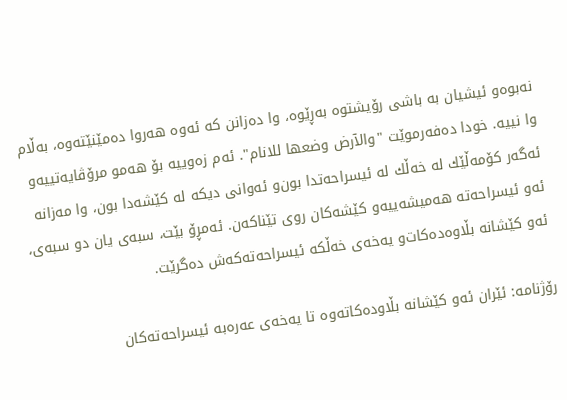نه‌بوه‌و ئیشیان به‌ باشی رۆیشتوه‌ به‌ڕێوه‌، وا ده‌زانن كه‌ ئه‌وه‌ هه‌روا ده‌مێنێته‌وه‌، به‌ڵام وا نییه‌. خودا ده‌فه‌رموێت "والآرض وضعها للانام". ئه‌م زه‌وییه‌ بۆ هه‌مو مرۆڤایه‌تییه‌و ئه‌گه‌ر كۆمه‌ڵێك له‌ خه‌ڵك له‌ ئیسراحه‌تدا بون‌و ئه‌وانی دیكه‌ له‌ كێشه‌دا بون، وا مه‌زانه‌ ئه‌و ئیسراحه‌ته‌ هه‌میشه‌ییه‌و كێشه‌كان روی تێناكه‌ن. ئه‌مڕۆ بێت، سبه‌ی یان دو سبه‌ی، ئه‌و كێشانه‌ بڵاوه‌ده‌كات‌و یه‌خه‌ی خه‌ڵكه‌ ئیسراحه‌ته‌كه‌ش ده‌گرێت.

رۆژنامه‌: ئێران ئه‌و كێشانه‌ بڵاوده‌كاته‌وه‌ تا یه‌خه‌ی عه‌ره‌به‌ ئیسراحه‌ته‌كان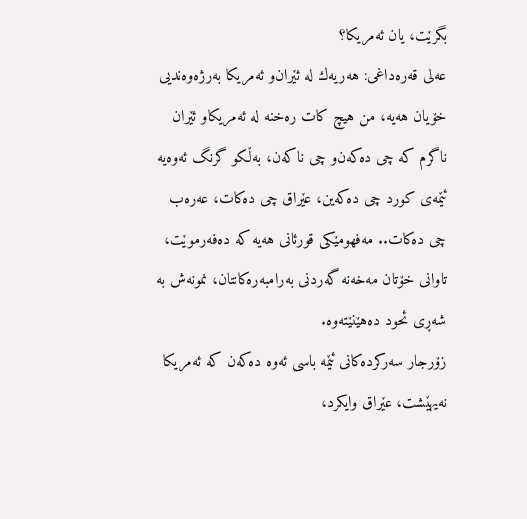بگرێت، یان ئه‌مریكا؟
عه‌لی‌ قه‌ره‌داغی‌: هه‌ریه‌ك له‌ ئێران‌و ئه‌مریكا به‌رژه‌وه‌ندیی خۆیان هه‌یه‌، من هیچ كات ره‌خنه‌ له‌ ئه‌مریكاو ئێران ناگرم كه‌ چی ده‌كه‌ن‌و چی ناكه‌ن، به‌ڵكو گرنگ ئه‌وه‌یه‌ ئێمه‌ی كورد چی ده‌كه‌ین، عێراق چی ده‌كات، عه‌ره‌ب چی ده‌كات.. مه‌فهومێكی قورئانی هه‌یه‌ كه‌ ده‌فه‌رموێت، تاوانی خۆتان مه‌خه‌نه‌ گه‌ردنی به‌رامبه‌ره‌كانتان، نمونه‌ش به‌ شه‌ڕی ئحود ده‌هێنێته‌وه‌.
زۆرجار سه‌ركرده‌كانی ئێمه‌ باسی ئه‌وه‌ ده‌كه‌ن كه‌ ئه‌مریكا نه‌یهێشت، عێراق وایكرد،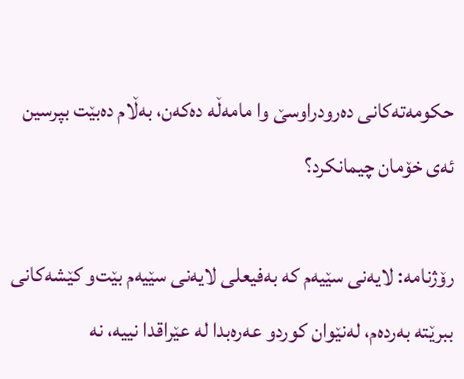حكومه‌ته‌كانی ده‌رودراوسێ‌ وا مامه‌ڵه‌ ده‌كه‌ن، به‌ڵام ده‌بێت بپرسین ئه‌ی خۆمان چیمانكرد؟

رۆژنامه‌: لایه‌نی سێیه‌م كه‌ به‌فیعلی لایه‌نی سێیه‌م بێت‌و كێشه‌كانی ببرێته‌ به‌رده‌م، له‌نێوان كوردو عه‌ره‌بدا له‌ عێراقدا نییه‌، نه‌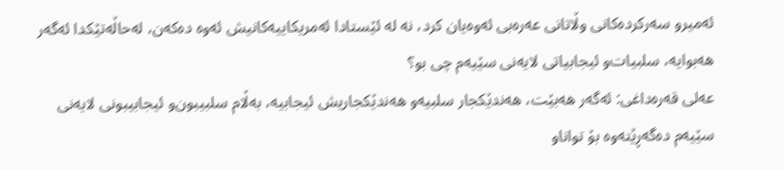ئه‌میرو سه‌ركرده‌كانی وڵاتانی عه‌ره‌بی ئه‌وه‌یان كرد، نه‌ له‌ ئێستادا ئه‌مریكاییه‌كانیش ئه‌وه‌ ده‌كه‌ن، له‌حاڵه‌تێكدا ئه‌گه‌ر هه‌بوایه‌، سلبیات‌و ئیجابیاتی لایه‌نی سێیه‌م چی بو؟
عه‌لی‌ قه‌ره‌داغی‌: ئه‌گه‌ر هه‌بێت، هه‌ندێكجار سلبیه‌و هه‌ندێكجاریش ئیجابیه‌، به‌ڵام سلبیبون‌و ئیجابیبونی لایه‌نی‌ سێیه‌م ده‌گه‌ڕێته‌وه‌ بۆ تواناو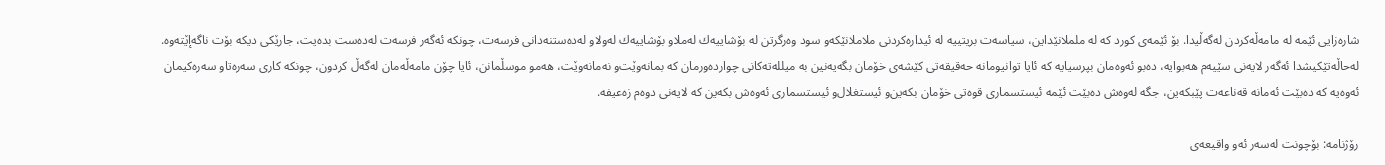شاره‌زایی ئێمه‌ له‌ مامه‌ڵه‌كردن له‌گه‌ڵیدا. بۆ ئێمه‌ی كورد كه‌ له‌ ململانێداین، سیاسه‌ت بریتییه‌ له‌ ئیداره‌كردنی ملاملانێكه‌و سود وه‌رگرتن له‌ بۆشاییه‌ك له‌ملاو بۆشاییه‌ك له‌ولاو له‌ده‌ستنه‌دانی فرسه‌ت، چونكه‌ ئه‌گه‌ر فرسه‌ت له‌ده‌ست بده‌یت، جارێكی دیكه‌ بۆت ناگه‌إێته‌وه‌. له‌حاڵه‌تێكیشدا ئه‌گه‌ر لایه‌نی سێیه‌م هه‌بوایه‌، ده‌بو ئه‌وه‌مان بپرسیایه‌ كه‌ ئایا توانیومانه‌ حه‌قیقه‌تی كێشه‌ی خۆمان بگه‌یه‌نین به‌ میلله‌ته‌كانی چوارده‌ورمان كه‌ بمانه‌وێت‌و نه‌مانه‌وێت، هه‌مو موسڵمانن، ئایا چۆن مامه‌ڵه‌مان له‌گه‌ڵ‌ كردون، چونكه‌ كاری سه‌ره‌تاو سه‌ره‌كیمان ئه‌وه‌یه‌ كه‌ ده‌بێت ئه‌مانه‌ قه‌ناعه‌ت پێبكه‌ین، جگه‌ له‌وه‌ش ده‌بێت ئێمه‌ ئیستسماری قوه‌تی خۆمان بكه‌ین‌و ئیستغلال‌و ئیستسماری ئه‌وه‌ش بكه‌ین كه‌ لایه‌نی‌ دوه‌م زه‌عیفه‌.

رۆژنامه‌: بۆچونت له‌سه‌ر ئه‌و واقیعه‌ی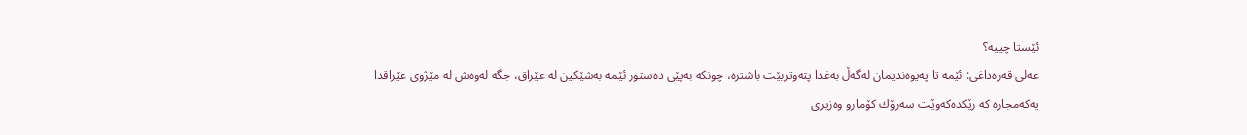ئێستا چییه‌؟
عه‌لی‌ قه‌ره‌داغی‌: ئێمه‌ تا په‌یوه‌ندیمان له‌گه‌ڵ‌ به‌غدا پته‌وتربێت باشتره‌، چونكه‌ به‌پێی ده‌ستور ئێمه‌ به‌شێكین له‌ عێراق، جگه‌ له‌وه‌ش له‌ مێژوی عێراقدا یه‌كه‌مجاره‌ كه‌ رێكده‌كه‌وێت سه‌رۆك كۆمارو وه‌زیری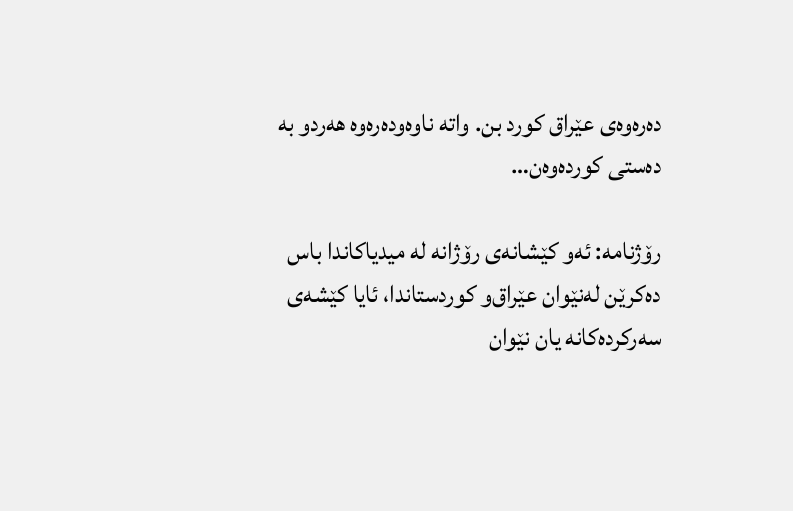ده‌ره‌وه‌ی عێراق كورد بن. واته‌ ناوه‌وده‌ره‌وه‌ هه‌ردو به‌ ده‌ستی كورده‌وه‌ن…

رۆژنامه‌: ئه‌و كێشانه‌ی رۆژانه‌ له‌ میدیاكاندا باس ده‌كرێن له‌نێوان عێراق‌و كوردستاندا، ئایا كێشه‌ی سه‌ركرده‌كانه‌ یان نێوان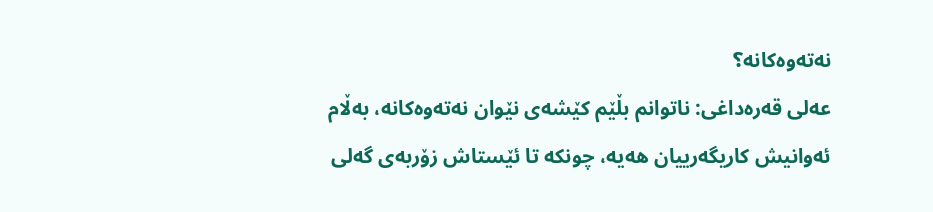نه‌ته‌وه‌كانه‌؟
عه‌لی‌ قه‌ره‌داغی‌: ناتوانم بڵێم كێشه‌ی نێوان نه‌ته‌وه‌كانه‌، به‌ڵام ئه‌وانیش كاریگه‌رییان هه‌یه‌، چونكه‌ تا ئێستاش زۆربه‌ی گه‌لی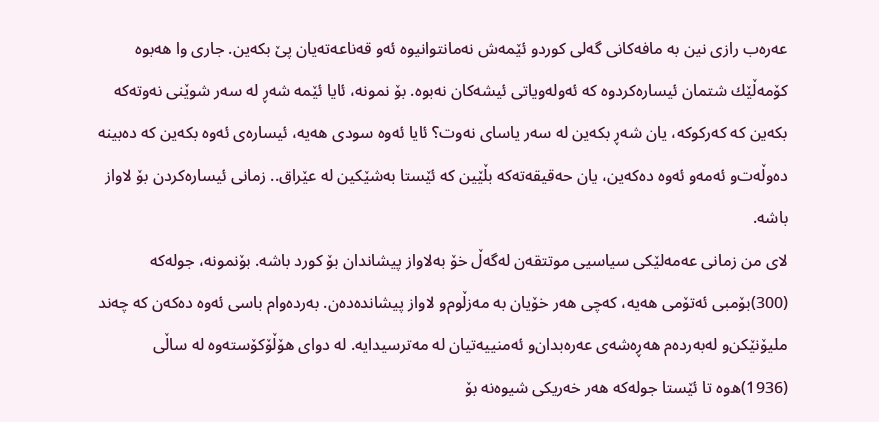عه‌ره‌ب رازی نین به‌ مافه‌كانی گه‌لی كوردو ئێمه‌ش نه‌مانتوانیوه‌ ئه‌و قه‌ناعه‌ته‌یان پێ‌ بكه‌ین. جاری وا هه‌بوه‌ كۆمه‌ڵێك شتمان ئیساره‌كردوه‌ كه‌ ئه‌وله‌ویاتی ئیشه‌كان نه‌بوه‌. بۆ نمونه‌، ئایا ئێمه‌ شه‌ڕ له‌ سه‌ر شوێنی نه‌وته‌كه‌ بكه‌ین كه‌ كه‌ركوكه‌، یان شه‌ڕ بكه‌ین له‌ سه‌ر یاسای نه‌وت؟ ئایا ئه‌وه‌ سودی هه‌یه‌، ئیساره‌ی ئه‌وه‌ بكه‌ین كه‌ ده‌بینه‌ ده‌وڵه‌ت‌و ئه‌مه‌و ئه‌وه‌ ده‌كه‌ین، یان حه‌قیقه‌ته‌كه‌ بڵێین كه‌ ئێستا به‌شێكین له‌ عێراق.. زمانی ئیساره‌كردن بۆ لاواز باشه‌.
لای من زمانی عه‌مه‌لێكی سیاسیی موتتقه‌ن له‌گه‌ڵ‌ خۆ به‌لاواز پیشاندان بۆ كورد باشه‌. بۆنمونه‌، جوله‌كه‌ (300)بۆمبی ئه‌تۆمی هه‌یه‌، كه‌چی هه‌ر خۆیان به‌ مه‌زڵوم‌و لاواز پیشانده‌ده‌ن. به‌رده‌وام باسی ئه‌وه‌ ده‌كه‌ن كه‌ چه‌ند ملیۆنێكن‌و له‌به‌رده‌م هه‌ڕه‌شه‌ی عه‌ره‌بدان‌و ئه‌منییه‌تیان له‌ مه‌ترسیدایه‌. له‌ دوای هۆڵۆكۆسته‌وه‌ له‌ ساڵی (1936)ه‌وه‌ تا ئێستا جوله‌كه‌ هه‌ر خه‌ریكی شیوه‌نه‌ بۆ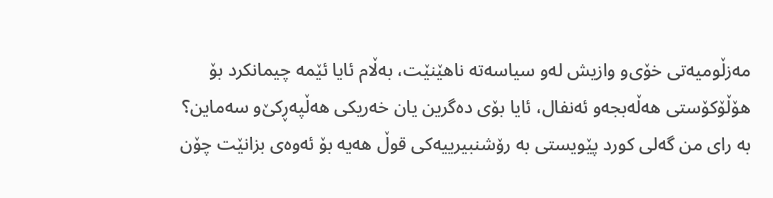مه‌زڵومیه‌تی خۆی‌و وازیش له‌و سیاسه‌ته‌ ناهێنێت، به‌ڵام ئایا ئێمه‌ چیمانكرد بۆ هۆڵۆكۆستی هه‌ڵه‌بجه‌و ئه‌نفال، ئایا بۆی ده‌گرین یان خه‌ریكی هه‌ڵپه‌ڕكێ‌‌و سه‌ماین؟ به‌ رای من گه‌لی كورد پێویستی به‌ رۆشنبیرییه‌كی قوڵ‌ هه‌یه‌ بۆ ئه‌وه‌ی بزانێت چۆن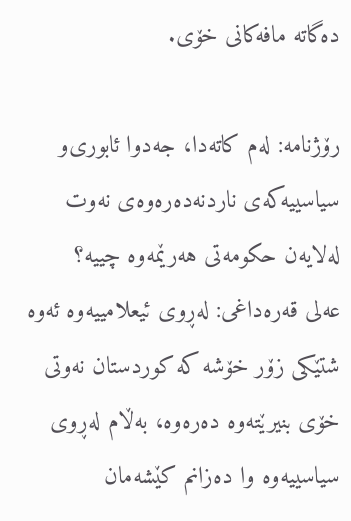ده‌گاته‌ مافه‌كانی خۆی.

رۆژنامه‌: له‌م كاته‌دا، جه‌دوا ئابوری‌و سیاسییه‌كه‌ی ناردنه‌ده‌ره‌وه‌ی نه‌وت له‌لایه‌ن حكومه‌تی هه‌رێمه‌وه‌ چییه‌؟
عه‌لی‌ قه‌ره‌داغی‌: له‌ڕوی ئیعلامییه‌وه‌ ئه‌وه‌ شتێكی زۆر خۆشه‌ كه‌ كوردستان نه‌وتی خۆی بنیرێته‌وه‌ ده‌ره‌وه‌، به‌ڵام له‌ڕوی سیاسییه‌وه‌ وا ده‌زانم كێشه‌مان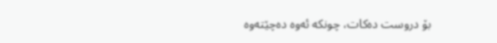بۆ دروست ده‌كات، چونكه‌ ئه‌وه‌ ده‌چێته‌وه‌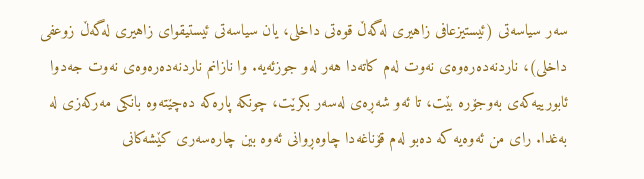سه‌ر سیاسه‌تی (ئیستیزعافی زاهیری له‌گه‌ڵ‌ قوه‌تی داخلی، یان سیاسه‌تی ئیستیقوای زاهیری له‌گه‌ڵ‌ زوعفی داخلی)، ناردنه‌ده‌ره‌وه‌ی نه‌وت له‌م كاته‌دا هه‌ر له‌و جوزئه‌یه‌. وا نازانم ناردنه‌ده‌ره‌وه‌ی نه‌وت جه‌دوا ئابورییه‌كه‌ی‌ به‌وجۆره‌ بێت، تا ئه‌و شه‌ڕه‌ی له‌سه‌ر بكرێت، چونكه‌ پاره‌كه‌ ده‌چێته‌وه‌ بانكی مه‌ركه‌زی له‌ به‌غدا. رای من ئه‌وه‌یه‌ كه‌ ده‌بو له‌م قۆناغه‌دا چاوه‌ڕوانی ئه‌وه‌ بین چاره‌سه‌ری كێشه‌كانی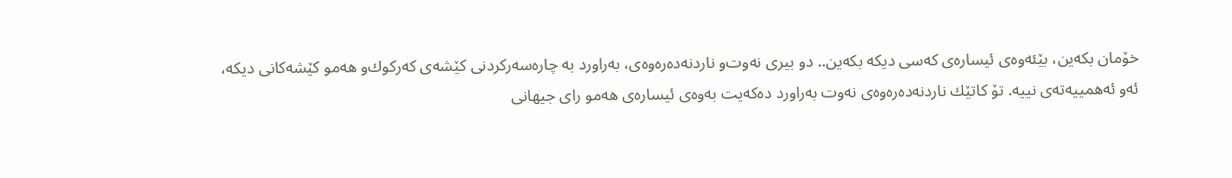خۆمان بكه‌ین، بێئه‌وه‌ی ئیساره‌ی كه‌سی دیكه‌ بكه‌ین.. دو بیری نه‌وت‌و ناردنه‌ده‌ره‌وه‌ی، به‌راورد به‌ چاره‌سه‌ركردنی كێشه‌ی كه‌ركوك‌و هه‌مو كێشه‌كانی دیكه‌، ئه‌و ئه‌همییه‌ته‌ی نییه‌. تۆ كاتێك ناردنه‌ده‌ره‌وه‌ی نه‌وت به‌راورد ده‌كه‌یت به‌وه‌ی ئیساره‌ی هه‌مو رای جیهانی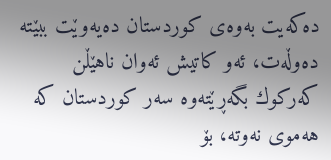ده‌كه‌یت به‌وه‌ی كوردستان ده‌یه‌وێت ببێته‌ ده‌وڵه‌ت، ئه‌و كاتیش ئه‌وان ناهێڵن كه‌ركوك بگه‌ڕێته‌وه‌ سه‌ر كوردستان كه‌ هه‌موی نه‌وته‌، بۆ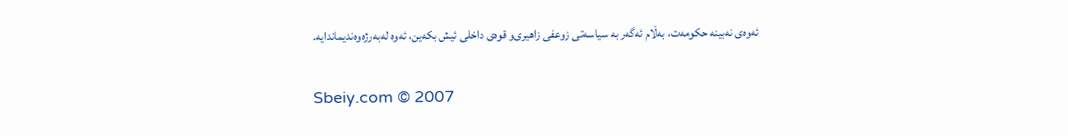ئه‌وه‌ی نه‌بینه‌ حكومه‌ت، به‌ڵام ئه‌گه‌ر به‌ سیاسه‌تی زوعفی زاهیری‌و قوه‌ی داخلی ئیش بكه‌ین، ئه‌وه‌ له‌به‌رژه‌وه‌ندیماندایه‌.

Sbeiy.com © 2007